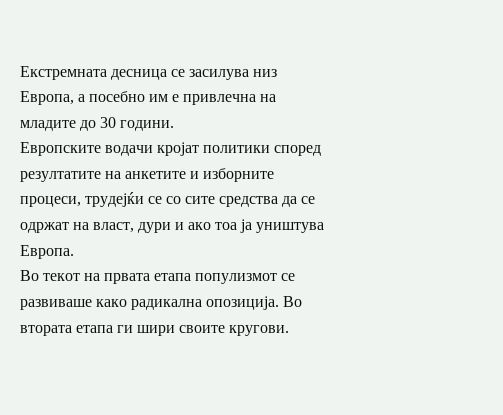Екстремната десница се засилува низ Европа, а посебно им е привлечна на младите до 30 години.
Европските водачи кројат политики според резултатите на анкетите и изборните процеси, трудејќи се со сите средства да се одржат на власт, дури и ако тоа ја уништува Европа.
Во текот на првата етапа популизмот се развиваше како радикална опозиција. Во втората етапа ги шири своите кругови.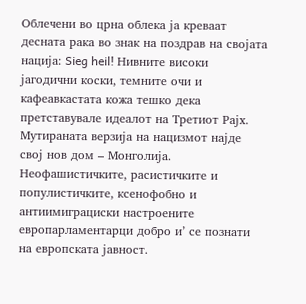Облечени во црна облека ја креваат десната рака во знак на поздрав на својата нација: Sieg heil! Нивните високи јагодични коски, темните очи и кафеавкастата кожа тешко дека претставувале идеалот на Третиот Рајх. Мутираната верзија на нацизмот најде свој нов дом – Монголија.
Неофашистичките, расистичките и популистичките, ксенофобно и антиимиграциски настроените европарламентарци добро и’ се познати на европската јавност.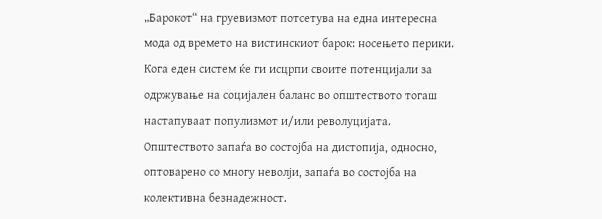„Барокот“ на груевизмот потсетува на една интересна мода од времето на вистинскиот барок: носењето перики.
Кога еден систем ќе ги исцрпи своите потенцијали за одржување на социјален баланс во општеството тогаш настапуваат популизмот и/или револуцијата. Општеството запаѓа во состојба на дистопија, односно, оптоварено со многу неволји, запаѓа во состојба на колективна безнадежност.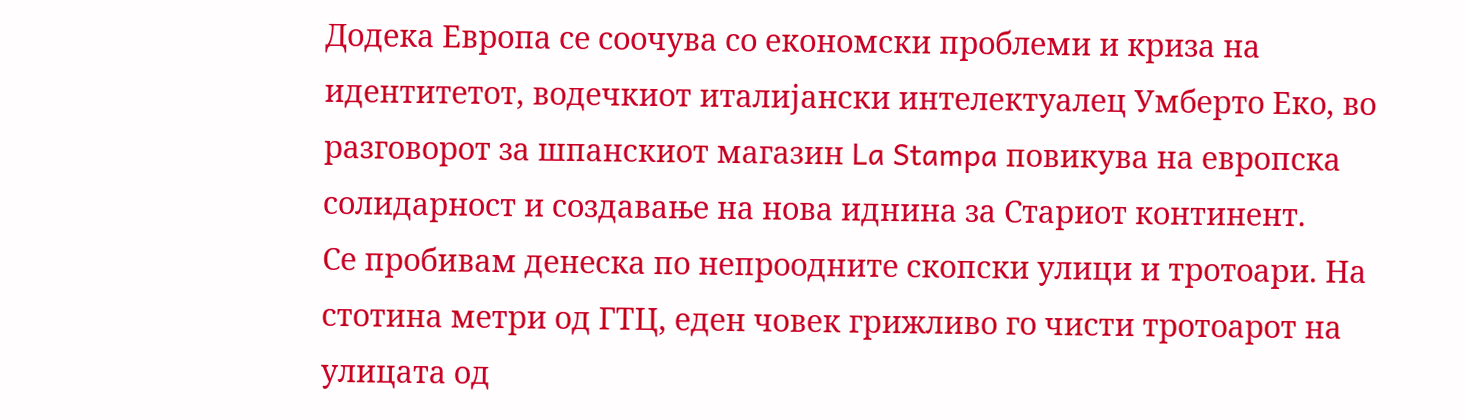Додека Европа се соочува со економски проблеми и криза на идентитетот, водечкиот италијански интелектуалец Умберто Еко, во разговорот за шпанскиот магазин La Stampa повикува на европска солидарност и создавање на нова иднина за Стариот континент.
Се пробивам денеска по непроодните скопски улици и тротоари. На стотина метри од ГТЦ, еден човек грижливо го чисти тротоарот на улицата од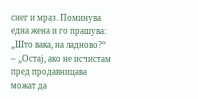снег и мраз. Поминува една жена и го прашува: „Што вака, на ладново?“ – „Остај, ако не исчистам пред продавницава можат да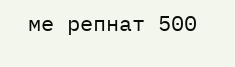ме репнат 500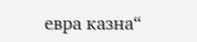евра казна“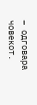– одговара човекот.